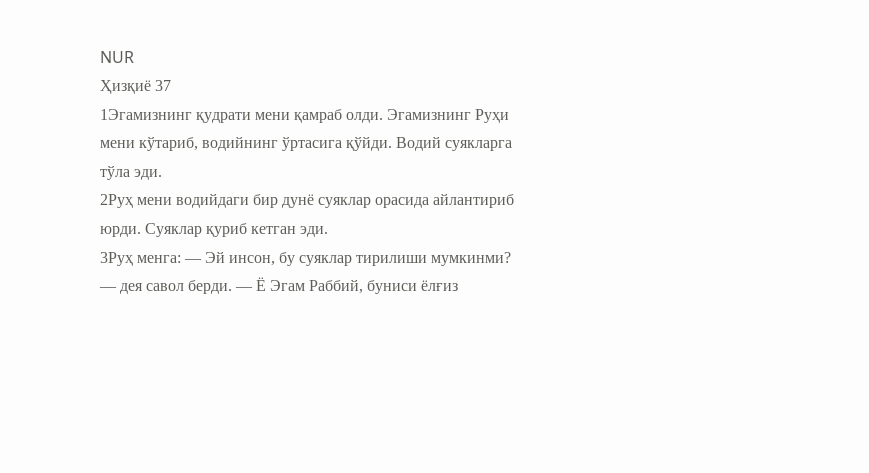NUR
Ҳизқиё 37
1Эгамизнинг қудрати мени қамраб олди. Эгамизнинг Руҳи мени кўтариб, водийнинг ўртасига қўйди. Водий суякларга тўла эди.
2Руҳ мени водийдаги бир дунё суяклар орасида айлантириб юрди. Суяклар қуриб кетган эди.
3Руҳ менга: — Эй инсон, бу суяклар тирилиши мумкинми? — дея савол берди. — Ё Эгам Раббий, буниси ёлғиз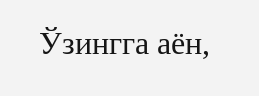Ўзингга аён,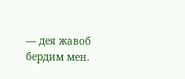— дея жавоб бердим мен.